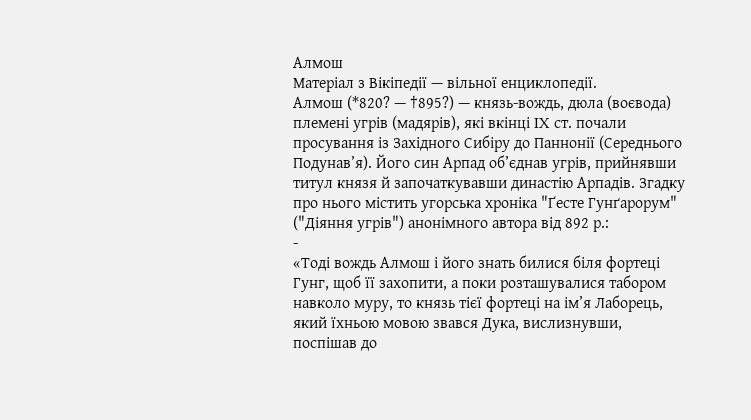Алмош
Матеріал з Вікіпедії — вільної енциклопедії.
Алмош (*820? — †895?) — князь-вождь, дюла (воєвода) племені угрів (мадярів), які вкінці IX ст. почали просування із Західного Сибіру до Паннонії (Середнього Подунав’я). Його син Арпад об’єднав угрів, прийнявши титул князя й започаткувавши династію Арпадів. Згадку про нього містить угорська хроніка "Ґесте Гунґарорум" ("Діяння угрів") анонімного автора від 892 р.:
-
«Тоді вождь Алмош і його знать билися біля фортеці Гунг, щоб її захопити, а поки розташувалися табором навколо муру, то князь тієї фортеці на ім’я Лаборець, який їхньою мовою звався Дука, вислизнувши, поспішав до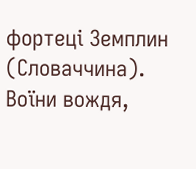фортеці Земплин (Словаччина). Воїни вождя,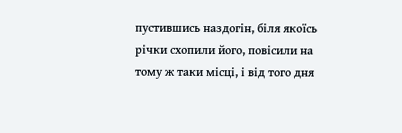пустившись наздогін, біля якоїсь річки схопили його, повісили на тому ж таки місці, і від того дня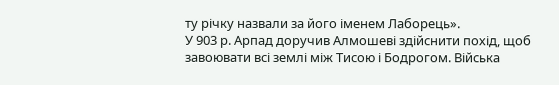ту річку назвали за його іменем Лаборець».
У 903 р. Арпад доручив Алмошеві здійснити похід, щоб завоювати всі землі між Тисою і Бодрогом. Війська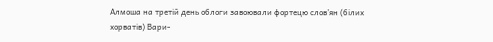Алмоша на третій день облоги завоювали фортецю слов’ян (білих хорватів) Вари-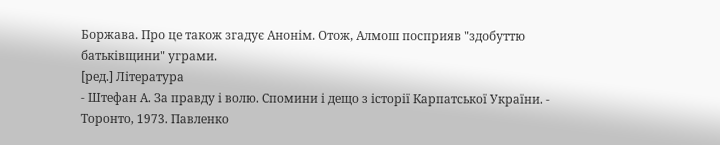Боржава. Про це також згадує Анонім. Отож, Алмош посприяв "здобуттю батьківщини" уграми.
[ред.] Література
- Штефан А. За правду і волю. Спомини і дещо з історії Карпатської України. - Торонто, 1973. Павленко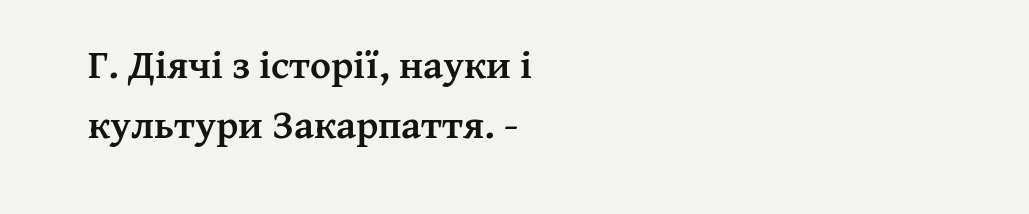Г. Діячі з історії, науки і культури Закарпаття. -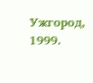Ужгород, 1999.